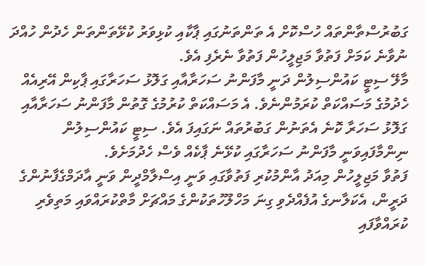ގަބުރުސްތާންތައް ހުސްކޮށް އެ ތަންތަނުގައި ޕާކާއި ކުޅިވަރު ކުޅޭތަންތަން ހެދުން ހުއްދަ ނުވާނެ ކަމަށް ފަތުވާ މަޖިލީހުން ފަތުވާ ނެރެފި އެވެ.
މާލޭ ސިޓީ ކައުންސިލުން ދަނީ މާފަންނު ސަހަރާއާއި ގަލޮޅު ސަހަރާގައި ޕާކިން އޭރިއެއް ހެދުމުގެ މަސައްކަތް ކުރަމުންނެވެ. އެ މަސައްކަތް ކުރުމުގެ ގޮތުން މާފަންނު ސަހަރާއާއި ގަލޮޅު ސަހަރާ ކޮނެ އެތަނުން ގަބުރުތައް ނަގައިފަ އެވެ. ސިޓީ ކައުންސިލުން ނިންމާފައިވަނީ މާފަންނު ސަހަރާގައި ކުޅޭނެ ޕާކެއް ވެސް ހެދުމަށެވެ.
ފަތުވާ މަޖިލީހުން މިއަދު އާންމުކުރި ފަތުވާގައި ވަނީ އިސްލާމްދީން ވަނީ އާދަމްގެފާނުންގެ ދަރީން، އެކަލާނގެ އުފެއްދެވި ގިނަ މަހްލޫހުތަކުންގެ މައްޗަށް މާތްކުރައްވައި މަތިވެރި ކުރައްވާފައި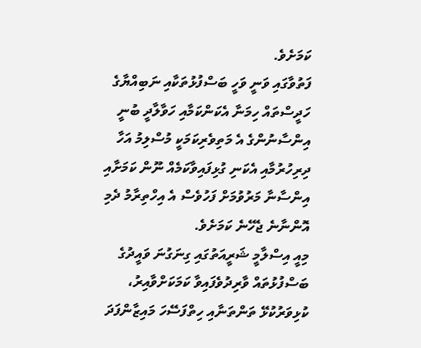ކަމަށެވެ.
ފަތުވާގައި ވަނީ ވަހީ ބަސްފުޅުތަކާއި ނަބިއްޔާގެ ހަދީސްތައް ހިމަނާ އެކަންކަމާއި ހަވާލާދީ ބުނީ އިންސާނުންގެ އެ މަތިވެރިކަމަކީ މުސްލިމު އަހާ ދިރިހުރުމާއި އެކަނި ގުޅިފައިވާކަމެއް ނޫން ކަމަށާއި އިންސާނާ މަރުވުމަށް ފަހުވެސް އެ އިހްތިރާމު ދެމި އޮންނާނެ ޖެހޭނެ ކަމަށެވެ.
މިއީ އިސްލާމީ ޝަރީއަތުގައި ގިނަގުނަ ވައީދުގެ ބަސްފުޅުތައް ވާރިދުވެފައިވާ ކަމަކަށްވާއިރު، ކުޅިވަރުކުޅޭ ތަންތަނާއި ހިތްފަސޭހަ މައިޒާންފަދަ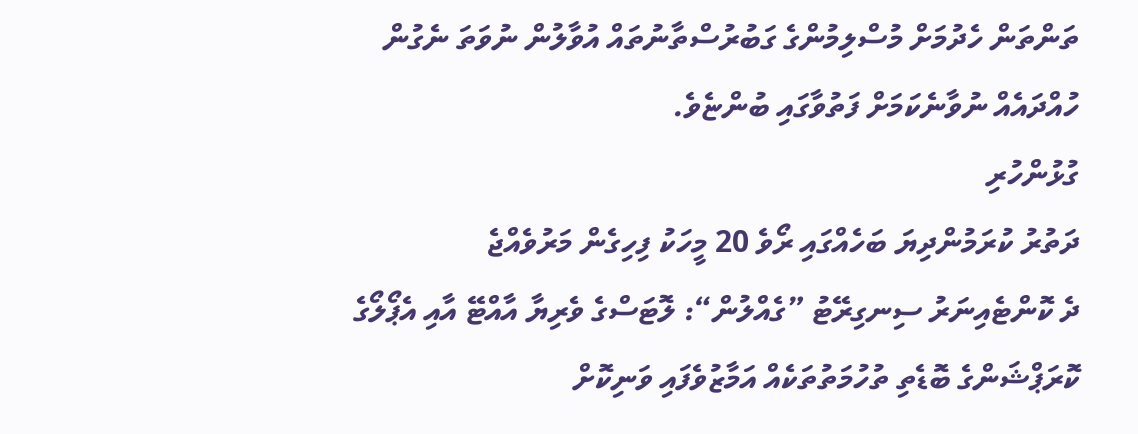ތަންތަން ހެދުމަށް މުސްލިމުންގެ ގަބުރުސްތާނުތައް އުވާލުން ނުވަތަ ނެގުން ހުއްދައެއް ނުވާނެކަމަށް ފަތުވާގައި ބުންޏެވެ.
ގުޅުންހުރި
ދަތުރު ކުރަމުންދިޔަ ބަހެއްގައި ރޯވެ 20 މީހަކު ފިހިގެން މަރުވެއްޖެ
ދެ ކޮންޓެއިނަރު ސިނގިރޭޓު ”ގެއްލުން“: ލޮޓަސްގެ ވެރިޔާ އާއްޓޭ އާއި އެޕޯލޯގެ
ކޮރަޕްޝަންގެ ބޮޑެތި ތުހުމަތުތަކެއް އަމާޒުވެފައި ވަނިކޮށް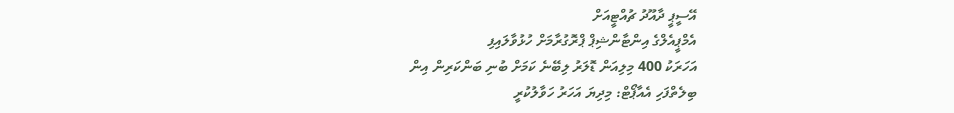އޭސީޕީ ދާއޫދު ޗުއްޓީއަށް
އެމްޕީއެލްގެ އިންޓާންޝިޕް ޕްރޮގުރާމަށް ހުޅުވާލައިފި
އަހަރަކު 400 މިލިއަން ޑޮލަރު ލިބޭނެ ކަމަށް ބުނި ބަންކަރިން އިން
ބިލެތްފަހި އެއާޕޯޓް: މިދިޔަ އަހަރު ހަވާލުކުރީ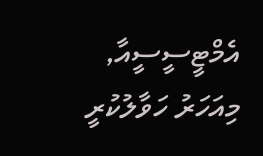އެމްޓީސީސީއާ, މިއަހަރު ހަވާލުކުރީ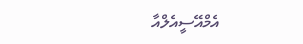އެމްއޭސީއެލްއާ